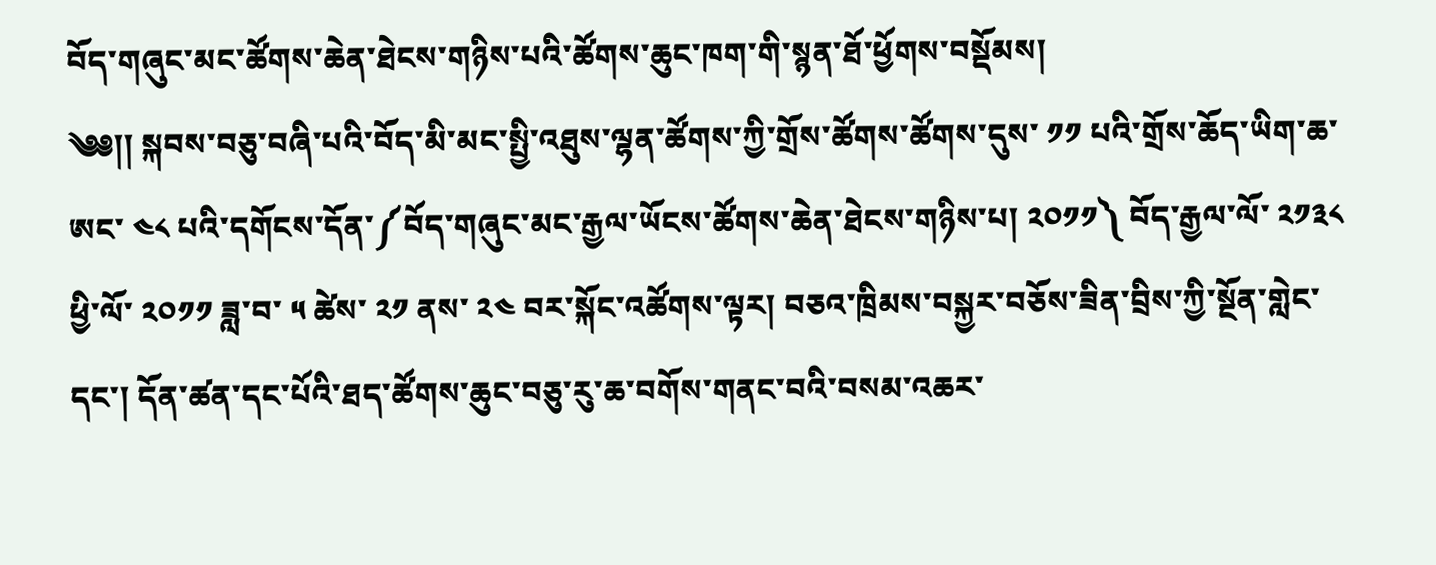བོད་གཞུང་མང་ཚོགས་ཆེན་ཐེངས་གཉིས་པའི་ཚོགས་ཆུང་ཁག་གི་སྙན་ཐོ་ཕྱོགས་བསྡོམས།
༄༅།། སྐབས་བཅུ་བཞི་པའི་བོད་མི་མང་སྤྱི་འཐུས་ལྷན་ཚོགས་ཀྱི་གྲོས་ཚོགས་ཚོགས་དུས་ ༡༡ པའི་གྲོས་ཆོད་ཡིག་ཆ་ཨང་ ༤༨ པའི་དགོངས་དོན་༼བོད་གཞུང་མང་རྒྱལ་ཡོངས་ཚོགས་ཆེན་ཐེངས་གཉིས་པ། ༢༠༡༡༽ བོད་རྒྱལ་ལོ་ ༢༡༣༨ ཕྱི་ལོ་ ༢༠༡༡ ཟླ་བ་ ༥ ཚེས་ ༢༡ ནས་ ༢༤ བར་སྐོང་འཚོགས་ལྟར། བཅའ་ཁྲིམས་བསྐྱར་བཅོས་ཟིན་བྲིས་ཀྱི་སྔོན་གླེང་དང་། དོན་ཚན་དང་པོའི་ཐད་ཚོགས་ཆུང་བཅུ་རུ་ཆ་བགོས་གནང་བའི་བསམ་འཆར་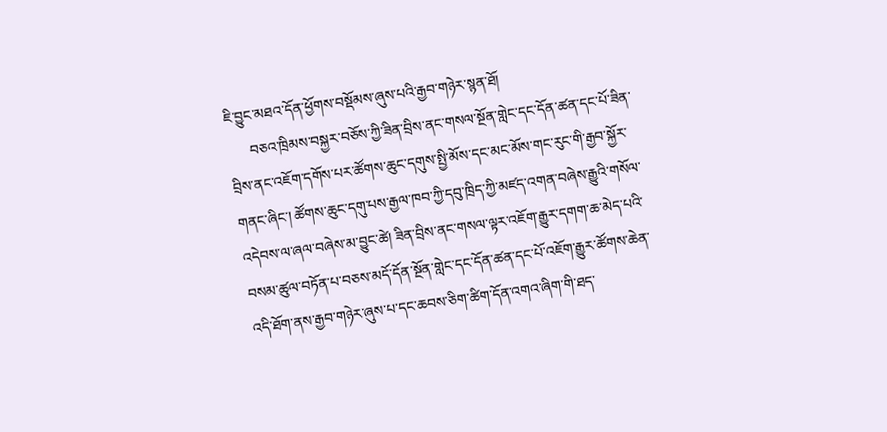ཇི་བྱུང་མཐའ་དོན་ཕྱོགས་བསྡོམས་ཞུས་པའི་རྒྱབ་གཉེར་སྙན་ཐོ།
      བཅའ་ཁྲིམས་བསྐྱར་བཅོས་ཀྱི་ཟིན་བྲིས་ནང་གསལ་སྔོན་གླེང་དང་དོན་ཚན་དང་པོ་ཟིན་བྲིས་ནང་འཇོག་དགོས་པར་ཚོགས་ཆུང་དགུས་སྤྱི་མོས་དང་མང་མོས་གང་རུང་གི་རྒྱབ་སྐྱོར་གནང་ཞིང་། ཚོགས་ཆུང་དགུ་པས་རྒྱལ་ཁབ་ཀྱི་དབུ་ཁྲིད་ཀྱི་མཛད་འགན་བཞེས་རྒྱུའི་གསོལ་འདེབས་ལ་ཞལ་བཞེས་མ་བྱུང་ཚེ། ཟིན་བྲིས་ནང་གསལ་ལྟར་འཇོག་རྒྱུར་དགག་ཆ་མེད་པའི་བསམ་ཚུལ་བཏོན་པ་བཅས་མདོ་དོན་སྔོན་གླེང་དང་དོན་ཚན་དང་པོ་འཇོག་རྒྱུར་ཚོགས་ཆེན་འདི་ཐོག་ནས་རྒྱབ་གཉེར་ཞུས་པ་དང་ཆབས་ཅིག་ཚིག་དོན་འགའ་ཞིག་གི་ཐད་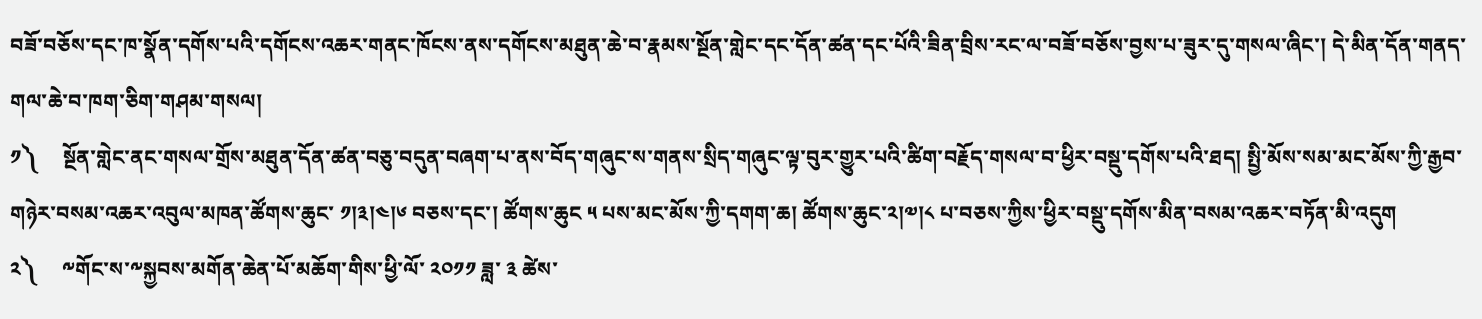བཟོ་བཅོས་དང་ཁ་སྣོན་དགོས་པའི་དགོངས་འཆར་གནང་ཁོངས་ནས་དགོངས་མཐུན་ཆེ་བ་རྣམས་སྔོན་གླེང་དང་དོན་ཚན་དང་པོའི་ཟིན་བྲིས་རང་ལ་བཟོ་བཅོས་བྱས་པ་ཟུར་དུ་གསལ་ཞིང་། དེ་མིན་དོན་གནད་གལ་ཆེ་བ་ཁག་ཅིག་གཤམ་གསལ།
༡༽     སྔོན་གླེང་ནང་གསལ་གྲོས་མཐུན་དོན་ཚན་བཅུ་བདུན་བཞག་པ་ནས་བོད་གཞུང་ས་གནས་སྲིད་གཞུང་ལྟ་བུར་གྱུར་པའི་ཚིག་བརྗོད་གསལ་བ་ཕྱིར་བསྡུ་དགོས་པའི་ཐད། སྤྱི་མོས་སམ་མང་མོས་ཀྱི་རྒྱབ་གཉེར་བསམ་འཆར་འབུལ་མཁན་ཚོགས་ཆུང་ ༡།༣།༤།༦ བཅས་དང་། ཚོགས་ཆུང ༥ པས་མང་མོས་ཀྱི་དགག་ཆ། ཚོགས་ཆུང་༢།༧།༨ པ་བཅས་ཀྱིས་ཕྱིར་བསྡུ་དགོས་མིན་བསམ་འཆར་བཏོན་མི་འདུག
༢༽     ༸གོང་ས་༸སྐྱབས་མགོན་ཆེན་པོ་མཆོག་གིས་ཕྱི་ལོ་ ༢༠༡༡ ཟླ་ ༣ ཚེས་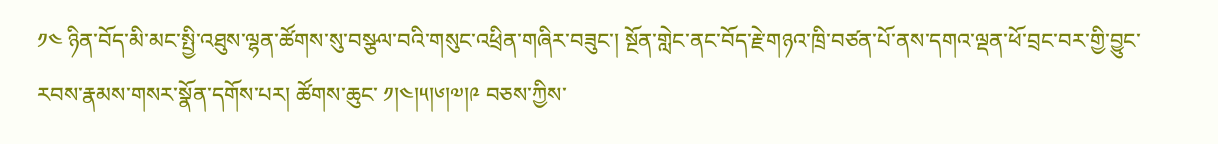༡༤ ཉིན་བོད་མི་མང་སྤྱི་འཐུས་ལྷན་ཚོགས་སུ་བསྩལ་བའི་གསུང་འཕྲིན་གཞིར་བཟུང་། སྔོན་གླེང་ནང་བོད་རྗེ་གཉའ་ཁྲི་བཙན་པོ་ནས་དགའ་ལྡན་ཕོ་བྲང་བར་གྱི་བྱུང་རབས་རྣམས་གསར་སྣོན་དགོས་པར། ཚོགས་ཆུང་ ༡།༤།༥།༦།༧།༩ བཅས་ཀྱིས་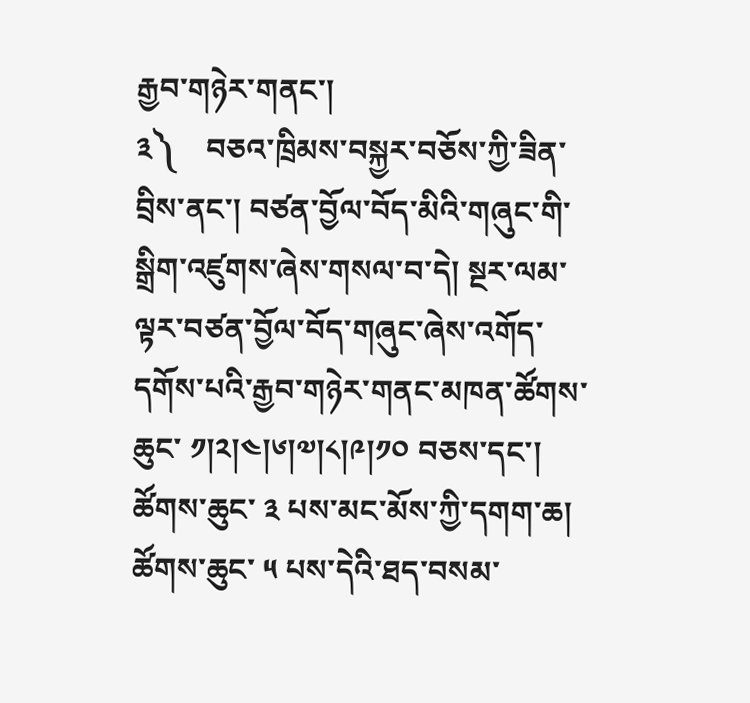རྒྱབ་གཉེར་གནང་།
༣༽    བཅའ་ཁྲིམས་བསྐྱར་བཅོས་ཀྱི་ཟིན་བྲིས་ནང་། བཙན་བྱོལ་བོད་མིའི་གཞུང་གི་སྒྲིག་འཛུགས་ཞེས་གསལ་བ་དེ། སྔར་ལམ་ལྟར་བཙན་བྱོལ་བོད་གཞུང་ཞེས་འགོད་དགོས་པའི་རྒྱབ་གཉེར་གནང་མཁན་ཚོགས་ཆུང་ ༡།༢།༤།༦།༧།༨།༩།༡༠ བཅས་དང་། ཚོགས་ཆུང་ ༣ པས་མང་མོས་ཀྱི་དགག་ཆ། ཚོགས་ཆུང་ ༥ པས་དེའི་ཐད་བསམ་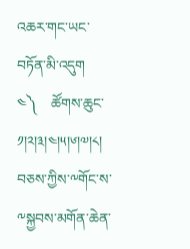འཆར་གང་ཡང་བཏོན་མི་འདུག
༤༽    ཚོགས་ཆུང་ ༡།༢།༣།༤།༥།༦།༧།༨། བཅས་ཀྱིས་༸གོང་ས་༸སྐྱབས་མགོན་ཆེན་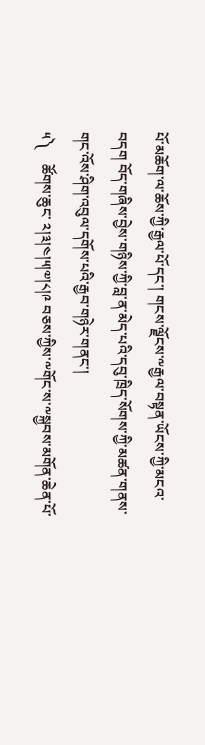པོ་མཆོག་ལ་ཆོས་ཀྱི་རྒྱལ་པོ་དང་། གངས་ལྗོངས་༸རྒྱལ་བསྟན་ཡོངས་ཀྱི་མངའ་བདག བོད་གཞིས་བྱེས་གཉིས་ཀྱི་བླ་ན་མེད་པའི་དབུ་ཁྲིད་སོགས་ཀྱི་མཚན་གནས་གང་འོས་ཤིག་འབུལ་དགོས་པའི་རྒྱབ་གཉེར་གནང་།
༥༽    ཚོགས་ཆུང་ ༢།༣།༤།༥།༧།༨།༩ བཅས་ཀྱིས་༸གོང་ས་༸སྐྱབས་མགོན་ཆེན་པོ་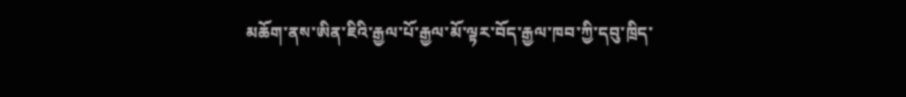མཆོག་ནས་ཨིན་ཇིའི་རྒྱལ་པོ་རྒྱལ་མོ་ལྟར་བོད་རྒྱལ་ཁབ་ཀྱི་དབུ་ཁྲིད་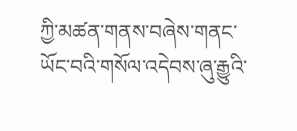ཀྱི་མཚན་གནས་བཞེས་གནང་ཡོང་བའི་གསོལ་འདེབས་ཞུ་རྒྱུའི་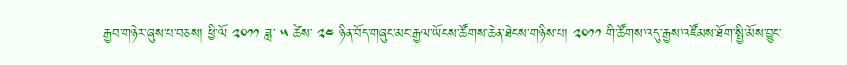རྒྱབ་གཉེར་ཞུས་པ་བཅས། ཕྱི་ལོ ༢༠༡༡ ཟླ་ ༥ ཚེས་ ༢༤ ཉིན་བོད་གཞུང་མང་རྒྱལ་ཡོངས་ཚོགས་ཆེན་ཐེངས་གཉིས་པ། ༢༠༡༡ གི་ཚོགས་འདུ་རྒྱས་འཛོམས་ཐོག་སྤྱི་མོས་བྱུང་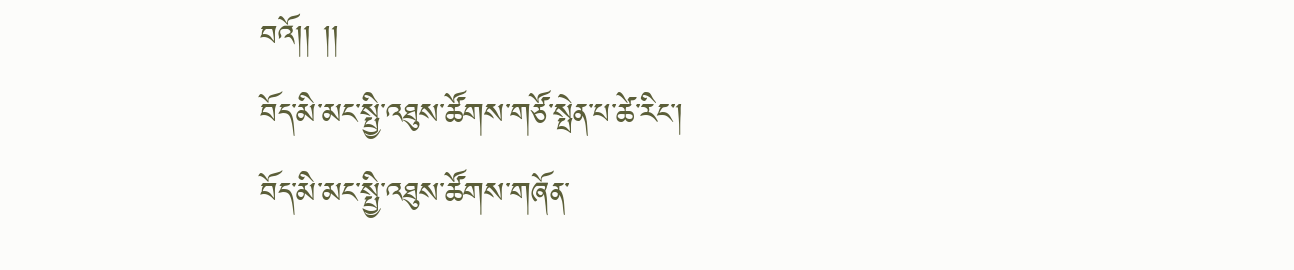བའོ།། །།
བོད་མི་མང་སྤྱི་འཐུས་ཚོགས་གཙོ་སྤེན་པ་ཚེ་རིང་།
བོད་མི་མང་སྤྱི་འཐུས་ཚོགས་གཞོན་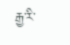རྒྱ་རི་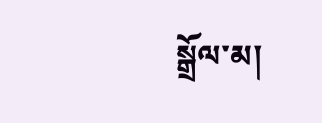སྒྲོལ་མ།